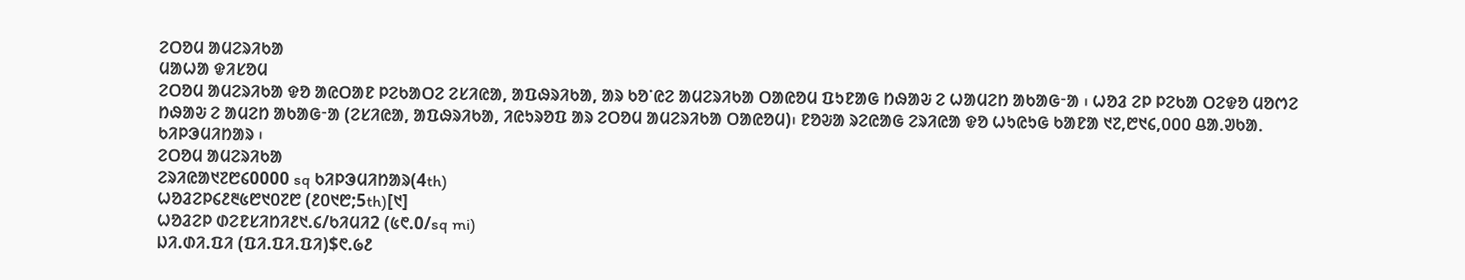ᱮᱛᱚᱢ ᱟᱢᱮᱨᱤᱠᱟ
ᱢᱟᱦᱟ ᱫᱤᱥᱚᱢ
ᱮᱛᱚᱢ ᱟᱢᱮᱨᱤᱠᱟ ᱫᱚ ᱟᱭᱛᱟᱱ ᱞᱮᱠᱟᱛᱮ ᱮᱥᱤᱭᱟ, ᱟᱯᱷᱨᱤᱠᱟ, ᱟᱨ ᱠᱚᱸᱭᱮ ᱟᱢᱮᱨᱤᱠᱟ ᱛᱟᱭᱚᱢ ᱯᱩᱱᱟᱜ ᱴᱷᱟᱶ ᱮ ᱦᱟᱢᱮᱴ ᱟᱠᱟᱜᱼᱟ ᱾ ᱦᱚᱲ ᱮᱞ ᱞᱮᱠᱟ ᱛᱮᱫᱚ ᱢᱚᱬᱮ ᱴᱷᱟᱶ ᱮ ᱟᱢᱮᱴ ᱟᱠᱟᱜᱼᱟ (ᱮᱥᱤᱭᱟ, ᱟᱯᱷᱨᱤᱠᱟ, ᱤᱭᱩᱨᱚᱯ ᱟᱨ ᱮᱛᱚᱢ ᱟᱢᱮᱨᱤᱠᱟ ᱛᱟᱭᱚᱢ)᱾ ᱱᱚᱶᱟ ᱨᱮᱭᱟᱜ ᱮᱨᱤᱭᱟ ᱫᱚ ᱦᱩᱭᱩᱜ ᱠᱟᱱᱟ ᱑᱗,᱘᱑᱔,᱐᱐᱐ ᱪᱟᱹᱣᱠᱟᱹ ᱠᱤᱞᱳᱢᱤᱴᱟᱨ ᱾
ᱮᱛᱚᱢ ᱟᱢᱮᱨᱤᱠᱟ
ᱮᱨᱤᱭᱟ᱑᱗᱘᱔0000 sq ᱠᱤᱞᱳᱢᱤᱴᱟᱨ(4th)
ᱦᱚᱲᱮᱞ᱔᱒᱓᱕᱘᱑᱐᱗᱘ (᱒᱐᱑᱘;5th)[᱑]
ᱦᱚᱲᱮᱞ ᱰᱮᱱᱥᱤᱴᱤ᱒᱑.᱔/ᱠᱤᱢᱤ2 (᱕᱖.0/sq mi)
ᱡᱤ.ᱰᱤ.ᱯᱤ (ᱯᱤ.ᱯᱤ.ᱯᱤ)$᱖.᱙᱒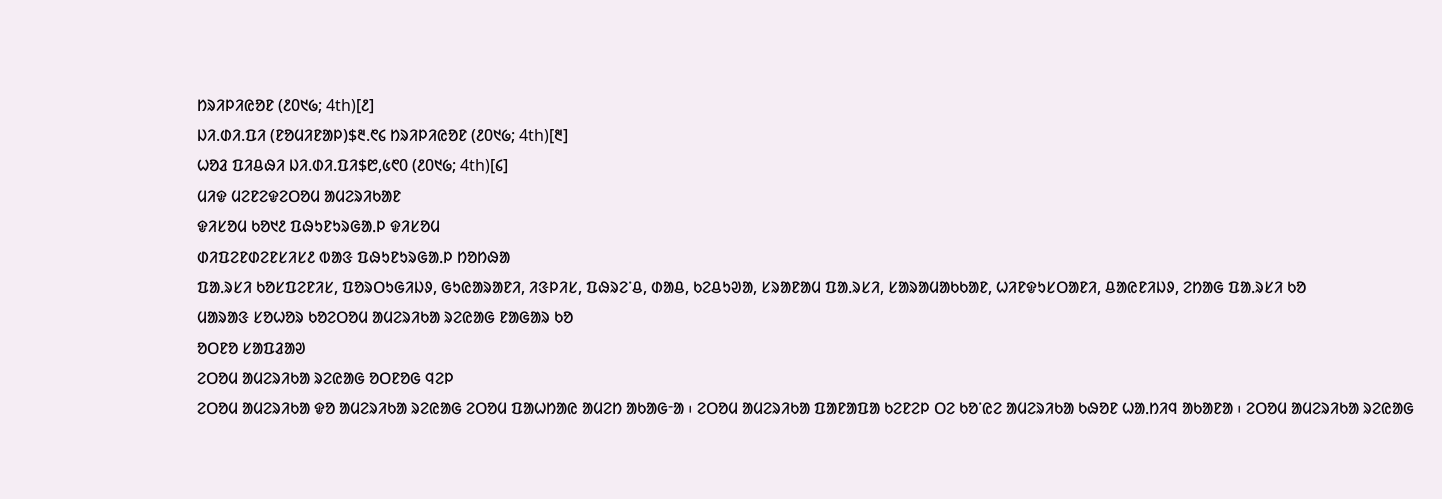ᱴᱨᱤᱞᱤᱭᱚᱱ (᱒0᱑᱙; 4th)[᱒]
ᱡᱤ.ᱰᱤ.ᱯᱤ (ᱱᱚᱢᱤᱱᱟᱞ)$᱓.᱖᱔ ᱴᱨᱤᱞᱤᱭᱚᱱ (᱒0᱑᱙; 4th)[᱓]
ᱦᱚᱲ ᱯᱤᱪᱷᱤ ᱡᱤ.ᱰᱤ.ᱯᱤ$᱘,᱕᱖0 (᱒0᱑᱙; 4th)[᱔]
ᱢᱤᱫ ᱢᱮᱱᱮᱫᱮᱛᱚᱢ ᱟᱢᱮᱨᱤᱠᱟᱱ
ᱫᱤᱥᱚᱢ ᱠᱚ᱑᱒ ᱯᱷᱩᱱᱩᱨᱜᱟᱹᱞ ᱫᱤᱥᱚᱢ
ᱰᱤᱯᱮᱱᱰᱮᱱᱥᱤᱥ᱒ ᱵᱟᱝ ᱯᱷᱩᱱᱩᱨᱜᱟᱹᱞ ᱴᱚᱴᱷᱟ
ᱯᱟᱹᱨᱥᱤ ᱠᱚᱥᱯᱮᱱᱤᱥ, ᱯᱚᱨᱛᱩᱜᱤᱡᱽ, ᱜᱩᱭᱟᱨᱟᱱᱤ, ᱤᱝᱞᱤᱥ, ᱯᱷᱨᱮᱸᱪ, ᱰᱟᱪ, ᱠᱮᱪᱩᱣᱟ, ᱥᱨᱟᱱᱟᱢ ᱯᱟᱹᱨᱥᱤ, ᱥᱟᱨᱟᱢᱟᱠᱠᱟᱱ, ᱦᱤᱱᱫᱩᱥᱛᱟᱱᱤ, ᱪᱟᱭᱱᱤᱡᱽ, ᱮᱴᱟᱜ ᱯᱟᱹᱨᱥᱤ ᱠᱚ
ᱢᱟᱨᱟᱝ ᱥᱚᱦᱚᱨ ᱠᱚᱮᱛᱚᱢ ᱟᱢᱮᱨᱤᱠᱟ ᱨᱮᱭᱟᱜ ᱱᱟᱜᱟᱨ ᱠᱚ
ᱚᱛᱱᱚ ᱥᱟᱯᱲᱟᱣ
ᱮᱛᱚᱢ ᱟᱢᱮᱨᱤᱠᱟ ᱨᱮᱭᱟᱜ ᱚᱛᱱᱚᱜ ᱧᱮᱞ
ᱮᱛᱚᱢ ᱟᱢᱮᱨᱤᱠᱟ ᱫᱚ ᱟᱢᱮᱨᱤᱠᱟ ᱨᱮᱭᱟᱜ ᱮᱛᱚᱢ ᱯᱟᱦᱴᱟᱭ ᱟᱢᱮᱴ ᱟᱠᱟᱜᱼᱟ ᱾ ᱮᱛᱚᱢ ᱟᱢᱮᱨᱤᱠᱟ ᱯᱟᱱᱟᱯᱟ ᱠᱮᱱᱮᱞ ᱛᱮ ᱠᱚᱸᱭᱮ ᱟᱢᱮᱨᱤᱠᱟ ᱠᱷᱚᱱ ᱦᱟᱹᱴᱤᱧ ᱟᱠᱟᱱᱟ ᱾ ᱮᱛᱚᱢ ᱟᱢᱮᱨᱤᱠᱟ ᱨᱮᱭᱟᱜ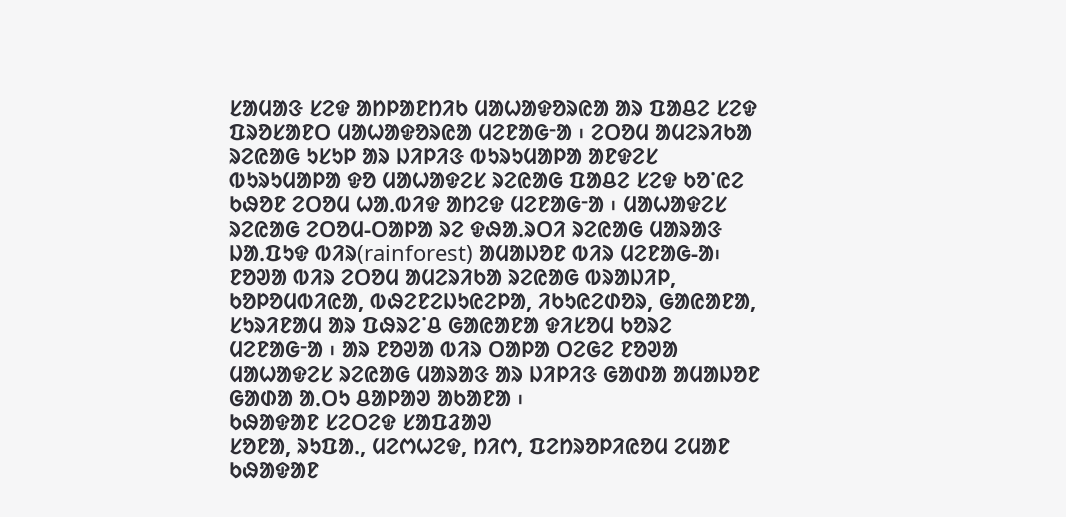ᱥᱟᱢᱟᱝ ᱥᱮᱫ ᱟᱴᱞᱟᱱᱴᱤᱠ ᱢᱟᱦᱟᱫᱚᱨᱭᱟ ᱟᱨ ᱯᱟᱪᱮ ᱥᱮᱫ ᱯᱨᱚᱥᱟᱱᱛ ᱢᱟᱦᱟᱫᱚᱨᱭᱟ ᱢᱮᱱᱟᱜᱼᱟ ᱾ ᱮᱛᱚᱢ ᱟᱢᱮᱨᱤᱠᱟ ᱨᱮᱭᱟᱜ ᱩᱥᱩᱞ ᱟᱨ ᱡᱤᱞᱤᱝ ᱵᱩᱨᱩᱢᱟᱞᱟ ᱟᱱᱫᱮᱥ ᱵᱩᱨᱩᱢᱟᱞᱟ ᱫᱚ ᱢᱟᱦᱟᱫᱮᱥ ᱨᱮᱭᱟᱜ ᱯᱟᱪᱮ ᱥᱮᱫ ᱠᱚᱸᱭᱮ ᱠᱷᱚᱱ ᱮᱛᱚᱢ ᱦᱟᱹᱵᱤᱫ ᱟᱴᱮᱫ ᱢᱮᱱᱟᱜᱼᱟ ᱾ ᱢᱟᱦᱟᱫᱮᱥ ᱨᱮᱭᱟᱜ ᱮᱛᱚᱢ-ᱛᱟᱞᱟ ᱨᱮ ᱫᱷᱟᱹᱨᱛᱤ ᱨᱮᱭᱟᱜ ᱢᱟᱨᱟᱝ ᱡᱟᱹᱯᱩᱫ ᱵᱤᱨ(rainforest) ᱟᱢᱟᱡᱚᱱ ᱵᱤᱨ ᱢᱮᱱᱟᱜ-ᱟ᱾ ᱱᱚᱣᱟ ᱵᱤᱨ ᱮᱛᱚᱢ ᱟᱢᱮᱨᱤᱠᱟ ᱨᱮᱭᱟᱜ ᱵᱨᱟᱡᱤᱞ, ᱠᱚᱞᱚᱢᱵᱤᱭᱟ, ᱵᱷᱮᱱᱮᱡᱩᱭᱮᱞᱟ, ᱤᱠᱩᱭᱮᱰᱚᱨ, ᱜᱟᱭᱟᱱᱟ, ᱥᱩᱨᱤᱱᱟᱢ ᱟᱨ ᱯᱷᱨᱮᱸᱪ ᱜᱟᱭᱟᱱᱟ ᱫᱤᱥᱚᱢ ᱠᱚᱨᱮ ᱢᱮᱱᱟᱜᱼᱟ ᱾ ᱟᱨ ᱱᱚᱣᱟ ᱵᱤᱨ ᱛᱟᱞᱟ ᱛᱮᱜᱮ ᱱᱚᱣᱟ ᱢᱟᱦᱟᱫᱮᱥ ᱨᱮᱭᱟᱜ ᱢᱟᱨᱟᱝ ᱟᱨ ᱡᱤᱞᱤᱝ ᱜᱟᱰᱟ ᱟᱢᱟᱡᱚᱱ ᱜᱟᱰᱟ ᱟᱹᱛᱩ ᱪᱟᱞᱟᱣ ᱟᱠᱟᱱᱟ ᱾
ᱠᱷᱟᱫᱟᱱ ᱥᱮᱛᱮᱫ ᱥᱟᱯᱲᱟᱣ
ᱥᱚᱱᱟ, ᱨᱩᱯᱟᱹ, ᱢᱮᱬᱦᱮᱫ, ᱴᱤᱬ, ᱯᱮᱴᱨᱚᱞᱤᱭᱚᱢ ᱮᱢᱟᱱ ᱠᱷᱟᱫᱟᱱ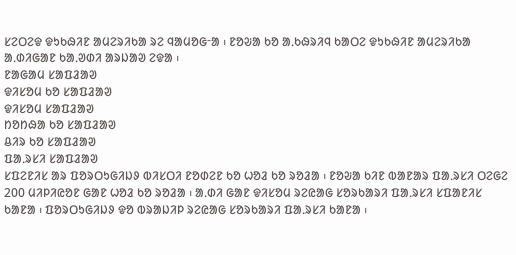ᱥᱮᱛᱮᱫ ᱫᱩᱠᱷᱤᱱ ᱟᱢᱮᱨᱤᱠᱟ ᱨᱮ ᱧᱟᱢᱚᱜᱼᱟ ᱾ ᱱᱚᱶᱟ ᱠᱚ ᱟᱹᱠᱷᱨᱤᱧ ᱠᱟᱛᱮ ᱫᱩᱠᱷᱤᱱ ᱟᱢᱮᱨᱤᱠᱟ ᱟᱹᱰᱤᱜᱟᱱ ᱠᱟᱹᱣᱰᱤ ᱟᱨᱡᱟᱣ ᱮᱫᱟ ᱾
ᱱᱟᱜᱟᱢ ᱥᱟᱯᱲᱟᱣ
ᱫᱤᱥᱚᱢ ᱠᱚ ᱥᱟᱯᱲᱟᱣ
ᱫᱤᱥᱚᱢ ᱥᱟᱯᱲᱟᱣ
ᱴᱚᱴᱷᱟ ᱠᱚ ᱥᱟᱯᱲᱟᱣ
ᱪᱤᱨ ᱠᱚ ᱥᱟᱯᱲᱟᱣ
ᱯᱟᱹᱨᱥᱤ ᱥᱟᱯᱲᱟᱣ
ᱥᱯᱮᱱᱤᱥ ᱟᱨ ᱯᱚᱨᱛᱩᱜᱤᱡᱽ ᱵᱤᱥᱛᱤ ᱱᱚᱰᱮᱱ ᱠᱚ ᱦᱚᱲ ᱠᱚ ᱨᱚᱲᱟ ᱾ ᱱᱚᱶᱟ ᱠᱤᱱ ᱵᱟᱱᱟᱨ ᱯᱟᱹᱨᱥᱤ ᱛᱮᱜᱮ 200 ᱢᱤᱞᱤᱭᱚᱱ ᱜᱟᱱ ᱦᱚᱲ ᱠᱚ ᱨᱚᱲᱟ ᱾ ᱟᱹᱰᱤ ᱜᱟᱱ ᱫᱤᱥᱚᱢ ᱨᱮᱭᱟᱜ ᱥᱚᱨᱠᱟᱨᱤ ᱯᱟᱹᱨᱥᱤ ᱥᱯᱟᱱᱤᱥ ᱠᱟᱱᱟ ᱾ ᱯᱚᱨᱛᱩᱜᱤᱡᱽ ᱫᱚ ᱵᱨᱟᱡᱤᱞ ᱨᱮᱭᱟᱜ ᱥᱚᱨᱠᱟᱨᱤ ᱯᱟᱹᱨᱥᱤ ᱠᱟᱱᱟ ᱾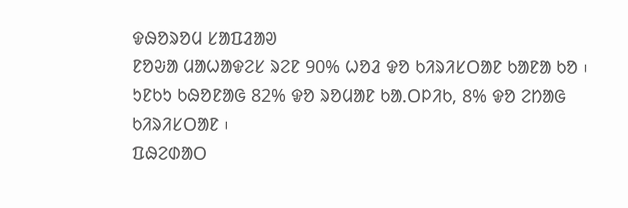ᱫᱷᱚᱨᱚᱢ ᱥᱟᱯᱲᱟᱣ
ᱱᱚᱶᱟ ᱢᱟᱦᱟᱫᱮᱥ ᱨᱮᱱ 90% ᱦᱚᱲ ᱫᱚ ᱠᱤᱨᱤᱥᱛᱟᱱ ᱠᱟᱱᱟ ᱠᱚ ᱾ ᱩᱱᱠᱩ ᱠᱷᱚᱱᱟᱜ 82% ᱫᱚ ᱨᱚᱢᱟᱱ ᱠᱟᱹᱛᱞᱤᱠ, 8% ᱫᱚ ᱮᱴᱟᱜ ᱠᱤᱨᱤᱥᱛᱟᱱ ᱾
ᱯᱷᱮᱰᱟᱛ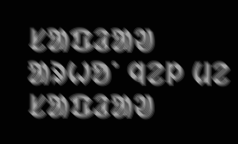ᱥᱟᱯᱲᱟᱣ
ᱟᱨᱦᱚᱸ ᱧᱮᱞ ᱢᱮ ᱥᱟᱯᱲᱟᱣ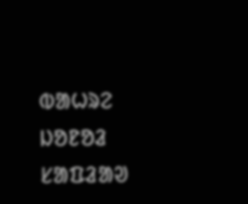ᱵᱟᱦᱨᱮ ᱡᱚᱱᱚᱲ ᱥᱟᱯᱲᱟᱣ